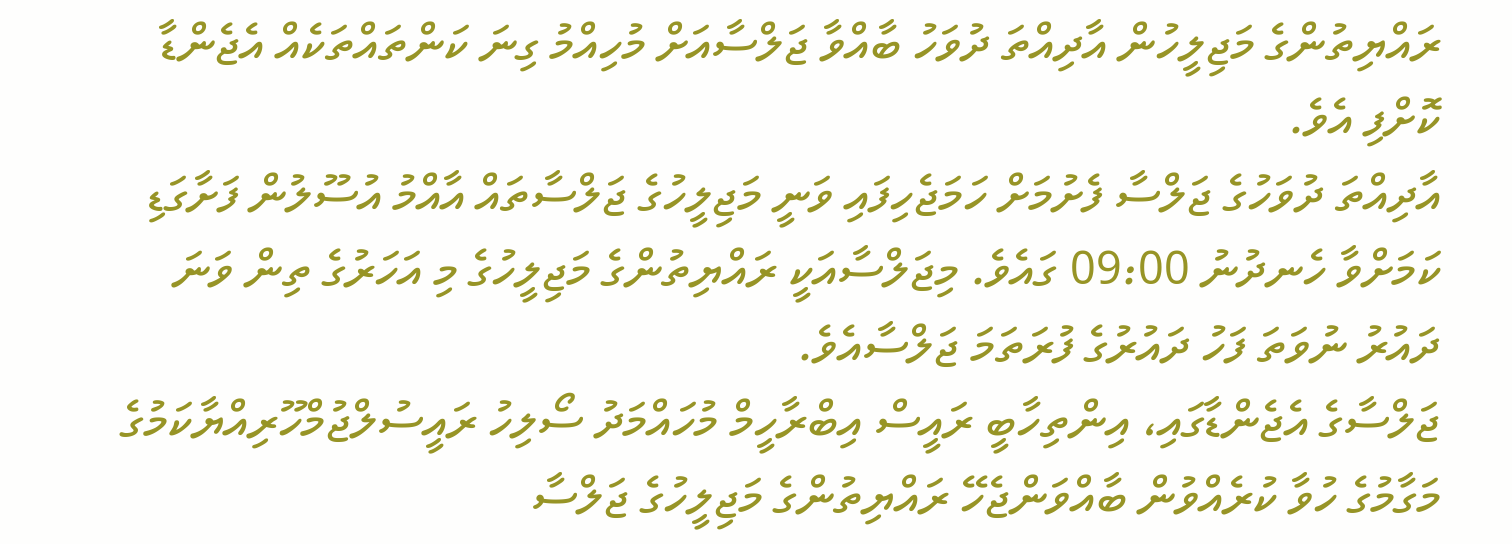ރައްޔިތުންގެ މަޖިލީހުން އާދިއްތަ ދުވަހު ބާއްވާ ޖަލްސާއަށް މުހިއްމު ގިނަ ކަންތައްތަކެއް އެޖެންޑާ ކޮށްފި އެވެ.
އާދިއްތަ ދުވަހުގެ ޖަލްސާ ފެށުމަށް ހަމަޖެހިފައި ވަނީ މަޖިލީހުގެ ޖަލްސާތައް އާއްމު އުސޫލުން ފަށާގަޑި ކަމަށްވާ ހެނދުނު 09:00 ގައެވެ. މިޖަލްސާއަކީ ރައްޔިތުންގެ މަޖިލީހުގެ މި އަހަރުގެ ތިން ވަނަ ދައުރު ނުވަތަ ފަހު ދައުރުގެ ފުރަތަމަ ޖަލްސާއެވެ.
ޖަލްސާގެ އެޖެންޑާގައި، އިންތިހާބީ ރައީސް އިބްރާހީމް މުހައްމަދު ސޯލިހު ރައީސުލްޖުމްހޫރިއްޔާކަމުގެ މަގާމުގެ ހުވާ ކުރެއްވުން ބާއްވަންޖެހޭ ރައްޔިތުންގެ މަޖިލީހުގެ ޖަލްސާ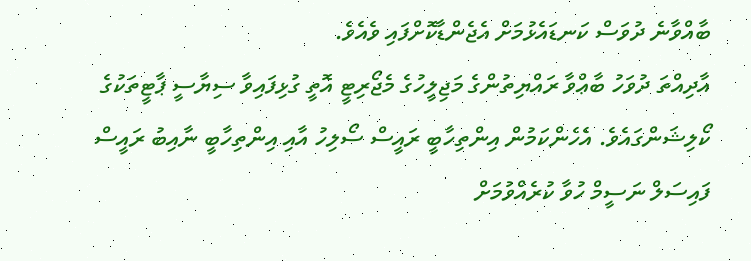ބާއްވާނެ ދުވަސް ކަނޑައެޅުމަށް އެޖެންޑާކޮށްފައި ވެއެވެ.
އާދިއްތަ ދުވަހު ބާޢްވާ ރައްޔިތުންގެ މަޖިލީހުގެ މެޖޯރިޓީ އޮތީ ގުޅިފައިވާ ސިޔާސީ ޕާޓީތަކުގެ ކޯލިޝަންގައެވެ. އެހެންކަމުން އިންތިހާބީ ރައީސް ސޯލިހު އާއި އިންތިހާބީ ނާއިބު ރައީސް ފައިސަލް ނަސީމް ހުވާ ކުރެއްވުމަށް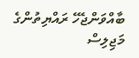ބާއްވަންޖެހޭ ރައްޔިތުންގެ މަޖިލިސް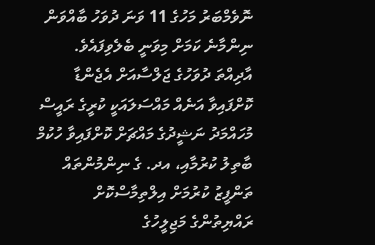ނޮވެމްބަރު މަހުގެ 11 ވަނަ ދުވަހު ބާއްވަން ނިންމާނެ ކަމަށް މިވަނީ ބެލެވިފައެވެ.
އާދިއްތަ ދުވަހުގެ ޖަލްސާއަށް އެޖެންޑާ ކޮށްފައިވާ އަނެއް މައްސަލައަކީ ކުރީގެ ރައީސް މުހައްމަދު ނަޝީދުގެ މައްޗަށް ކޮށްފައިވާ ހުކުމް ބާތިލު ކުރުމާއި، އދ. ގެ ނިންމުންތައް ތަންފީޒު ކުރުމަށް އިލްތިމާސްކޮށް ރައްޔިތުންގެ މަޖިލީހުގެ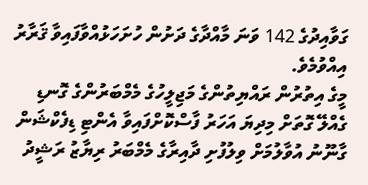ގަވާއިދުގެ 142 ވަނަ މާއްދާގެ ދަށުން ހުށަހަޅުއްވާފައިވާ ޤަރާރު އިއްވުމެވެ.
މީގެ އިތުރުން ރައްޔިތުންގެ މަޖިލީހުގެ މެމްބަރުންގެ ގޮނޑި ގެއްލޭ ގޮތަށް މިދިޔަ އަހަރު ފާސްކޮށްފައިވާ އެންޓި ޑިފެކްޝަން ގާނޫނު އުވާލުމަށް ވިލުފުށި ދާއިރާގެ މެމްބަރު ރިޔާޒު ރަޝީދު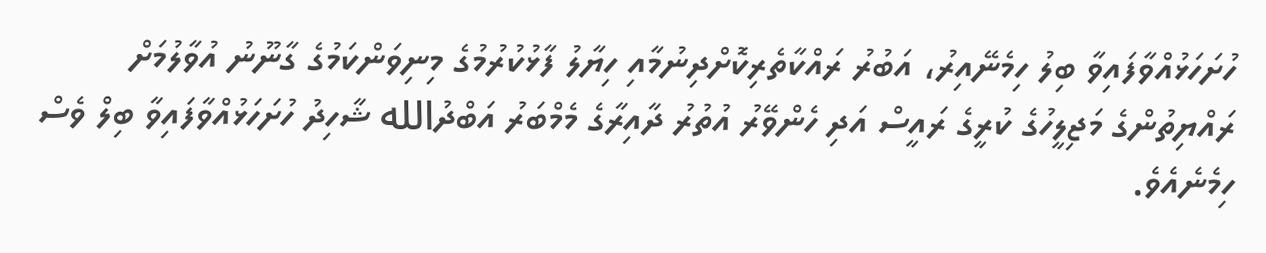ހުށަހަޅުއްވާފައިވާ ބިލު ހިމެނޭއިރު، އަބުރު ރައްކާތެރިކޮށްދިނުމާއި ހިޔާލު ފާޅުކުރުމުގެ މިނިވަންކަމުގެ ގާނޫނު އުވާލުމަށް ރައްޔިތުންގެ މަޖިލީހުގެ ކުރީގެ ރައީސް އަދި ހެންވޭރު އުތުރު ދާއިރާގެ މެމްބަރު އަބްދުالله ޝާހިދު ހުށަހަޅުއްވާފައިވާ ބިލް ވެސް ހިމެނެއެވެ.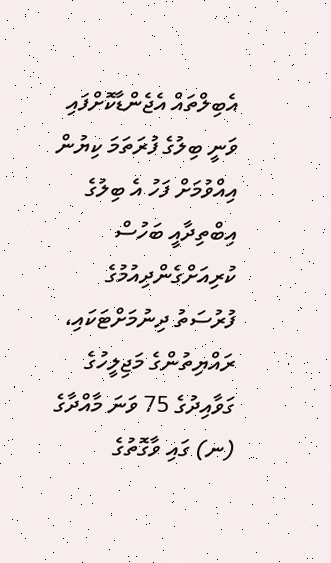އެބިލްތައް އެޖެންޑާކޮށްފައި ވަނީ ބިލުގެ ފުރަތަމަ ކިޔުން އިއްވުމަށް ފަހު އެ ބިލުގެ އިބްތިދާއީ ބަހުސް ކުރިއަށްގެންދިއުމުގެ ފުރުސަތު ދިނުމަށްޓަކައި، ރައްޔިތުންގެ މަޖިލީހުގެ ގަވާއިދުގެ 75 ވަނަ މާއްދާގެ (ނ) ގައި ވާގޮތުގެ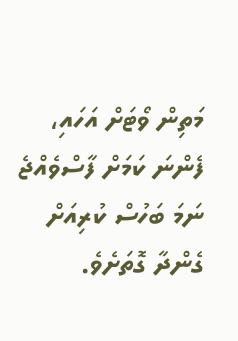މަތިން ވޯޓަށް އަހައި، ފެންނަ ކަމަށް ފާސްވެއްޖެ ނަމަ ބަހުސް ކުރިއަށް ގެންދާ ގޮތަށެވެ.